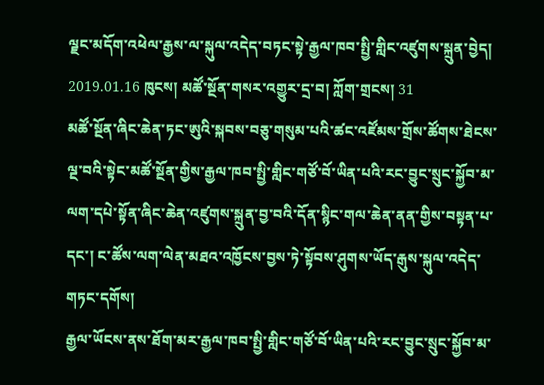ལྗང་མདོག་འཕེལ་རྒྱས་ལ་སྐུལ་འདེད་བཏང་སྟེ་རྒྱལ་ཁབ་སྤྱི་གླིང་འཛུགས་སྐྲུན་བྱེད།
2019.01.16 ཁུངས། མཚོ་སྔོན་གསར་འགྱུར་དྲ་བ། ཀློག་གྲངས། 31
མཚོ་སྔོན་ཞིང་ཆེན་ཏང་ཨུའི་སྐབས་བཅུ་གསུམ་པའི་ཚང་འཛོམས་གྲོས་ཚོགས་ཐེངས་ལྔ་བའི་སྟེང་མཚོ་སྔོན་གྱིས་རྒྱལ་ཁབ་སྤྱི་གླིང་གཙོ་བོ་ཡིན་པའི་རང་བྱུང་སྲུང་སྐྱོབ་མ་ལག་དཔེ་སྟོན་ཞིང་ཆེན་འཛུགས་སྐྲུན་བྱ་བའི་དོན་སྙིང་གལ་ཆེན་ནན་གྱིས་བསྟན་པ་དང་། ང་ཚོས་ལག་ལེན་མཐའ་འཁྱོངས་བྱས་ཏེ་སྟོབས་ཤུགས་ཡོད་རྒུས་སྐུལ་འདེད་གཏང་དགོས།
རྒྱལ་ཡོངས་ནས་ཐོག་མར་རྒྱལ་ཁབ་སྤྱི་གླིང་གཙོ་བོ་ཡིན་པའི་རང་བྱུང་སྲུང་སྐྱོབ་མ་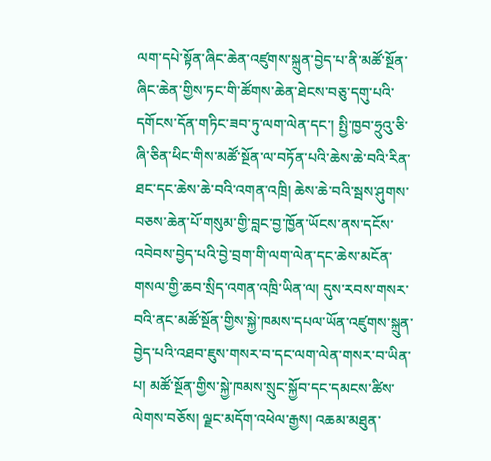ལག་དཔེ་སྟོན་ཞིང་ཆེན་འཛུགས་སྐྲུན་བྱེད་པ་ནི་མཚོ་སྔོན་ཞིང་ཆེན་གྱིས་ཏང་གི་ཚོགས་ཆེན་ཐེངས་བཅུ་དགུ་པའི་དགོངས་དོན་གཏིང་ཟབ་ཏུ་ལག་ལེན་དང་། སྤྱི་ཁྱབ་ཧྲུའུ་ཅི་ཞི་ཅིན་ཕིང་གིས་མཚོ་སྔོན་ལ་བཏོན་པའི་ཆེས་ཆེ་བའི་རིན་ཐང་དང་ཆེས་ཆེ་བའི་འགན་འཁྲི། ཆེས་ཆེ་བའི་སྦས་ཤུགས་བཅས་ཆེན་པོ་གསུམ་གྱི་བླང་བྱ་ཁྱོན་ཡོངས་ནས་དངོས་འབེབས་བྱེད་པའི་བྱེ་བྲག་གི་ལག་ལེན་དང་ཆེས་མངོན་གསལ་གྱི་ཆབ་སྲིད་འགན་འཁྲི་ཡིན་ལ། དུས་རབས་གསར་བའི་ནང་མཚོ་སྔོན་གྱིས་སྐྱེ་ཁམས་དཔལ་ཡོན་འཛུགས་སྐྲུན་བྱེད་པའི་འཐབ་ཇུས་གསར་བ་དང་ལག་ལེན་གསར་བ་ཡིན་པ། མཚོ་སྔོན་གྱིས་སྐྱེ་ཁམས་སྲུང་སྐྱོབ་དང་དམངས་ཚིས་ལེགས་བཅོས། ལྗང་མདོག་འཕེལ་རྒྱས། འཆམ་མཐུན་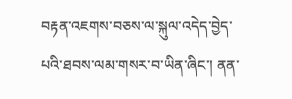བརྟན་འཇགས་བཅས་ལ་སྐུལ་འདེད་བྱེད་པའི་ཐབས་ལམ་གསར་བ་ཡིན་ཞིང་། ནན་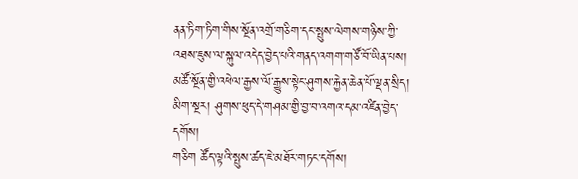ནན་ཏིག་ཏིག་གིས་སྔོན་འགྲོ་གཅིག་དང་སྤུས་ལེགས་གཉིས་ཀྱི་འཐས་ཇུས་ལ་སྐུལ་འདེད་བྱེད་པའི་གནད་འགག་གཙོ་བོ་ཡིན་པས། མཚོ་སྔོན་གྱི་འཕེལ་རྒྱས་ལོ་རྒྱུས་སྟེང་ཤུགས་རྐྱེན་ཆེན་པོ་ལྡན་སྲིད། མིག་སྔར། ཤུགས་ཕུད་དེ་གཤམ་གྱི་བྱ་བ་འགའ་དམ་འཛིན་བྱེད་དགོས།
གཅིག ཚོད་ལྟའི་སྤུས་ཚད་ཇེ་མཐོར་གཏང་དགོས།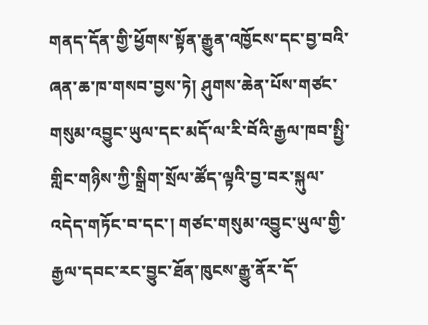གནད་དོན་གྱི་ཕྱོགས་སྟོན་རྒྱུན་འཁྱོངས་དང་བྱ་བའི་ཞན་ཆ་ཁ་གསབ་བྱས་ཏེ། ཤུགས་ཆེན་པོས་གཙང་གསུམ་འབྱུང་ཡུལ་དང་མདོ་ལ་རི་བོའི་རྒྱལ་ཁབ་སྤྱི་གླིང་གཉིས་ཀྱི་སྒྲིག་སྲོལ་ཚོད་ལྟའི་བྱ་བར་སྐུལ་འདེད་གཏོང་བ་དང་། གཙང་གསུམ་འབྱུང་ཡུལ་གྱི་རྒྱལ་དབང་རང་བྱུང་ཐོན་ཁུངས་རྒྱུ་ནོར་དོ་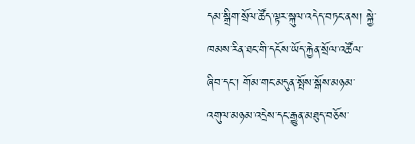དམ་སྒྲིག་སྲོལ་ཚོད་ལྟར་སྐུལ་འདེད་བཏང་ནས། སྐྱེ་ཁམས་རིན་ཐང་གི་དངོས་ཡོད་རྐྱེན་སྲོལ་འཚོལ་ཞིབ་དང་། གོམ་གང་མདུན་སྤོས་སྒོས་མཉམ་འགུལ་མཉམ་འདྲེས་དང་རྒྱུན་མཐུད་བཅོས་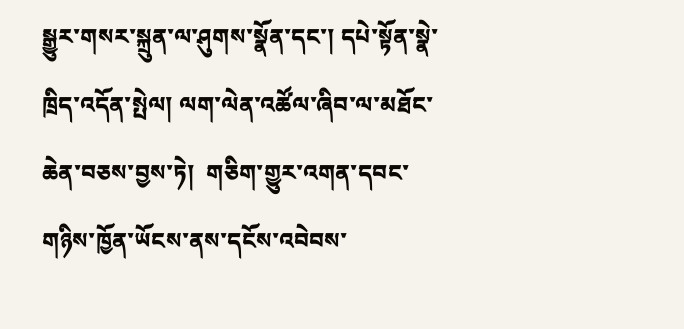སྒྱུར་གསར་སྐྲུན་ལ་ཤུགས་སྣོན་དང་། དཔེ་སྟོན་སྣེ་ཁྲིད་འདོན་སྤེལ། ལག་ལེན་འཚོལ་ཞིབ་ལ་མཐོང་ཆེན་བཅས་བྱས་ཏེ།  གཅིག་གྱུར་འགན་དབང་གཉིས་ཁྱོན་ཡོངས་ནས་དངོས་འབེབས་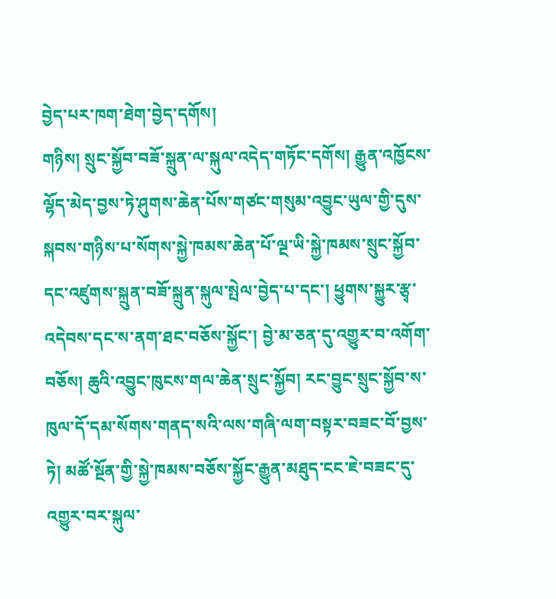བྱེད་པར་ཁག་ཐེག་བྱེད་དགོས།
གཉིས། སྲུང་སྐྱོབ་བཟོ་སྐྲུན་ལ་སྐུལ་འདེད་གཏོང་དགོས། རྒྱུན་འཁྱོངས་ལྷོད་མེད་བྱས་ཏེ་ཤུགས་ཆེན་པོས་གཙང་གསུམ་འབྱུང་ཡུལ་གྱི་དུས་སྐབས་གཉིས་པ་སོགས་སྐྱེ་ཁམས་ཆེན་པོ་ལྔ་ཡི་སྐྱེ་ཁམས་སྲུང་སྐྱོབ་དང་འཛུགས་སྐྲུན་བཟོ་སྐྲུན་སྐུལ་སྤེལ་བྱེད་པ་དང་། ཕྱུགས་སྐྱུར་རྩྭ་འདེབས་དང་ས་ནག་ཐང་བཅོས་སྐྱོང་། བྱེ་མ་ཅན་དུ་འགྱུར་བ་འགོག་བཅོས། ཆུའི་འབྱུང་ཁུངས་གལ་ཆེན་སྲུང་སྐྱོབ། རང་བྱུང་སྲུང་སྐྱོབ་ས་ཁུལ་དོ་དམ་སོགས་གནད་སའི་ལས་གཞི་ལག་བསྟར་བཟང་བོ་བྱས་ཏེ། མཚོ་སྔོན་གྱི་སྐྱེ་ཁམས་བཅོས་སྐྱོང་རྒྱུན་མཐུད་ངང་ཇེ་བཟང་དུ་འགྱུར་བར་སྐུལ་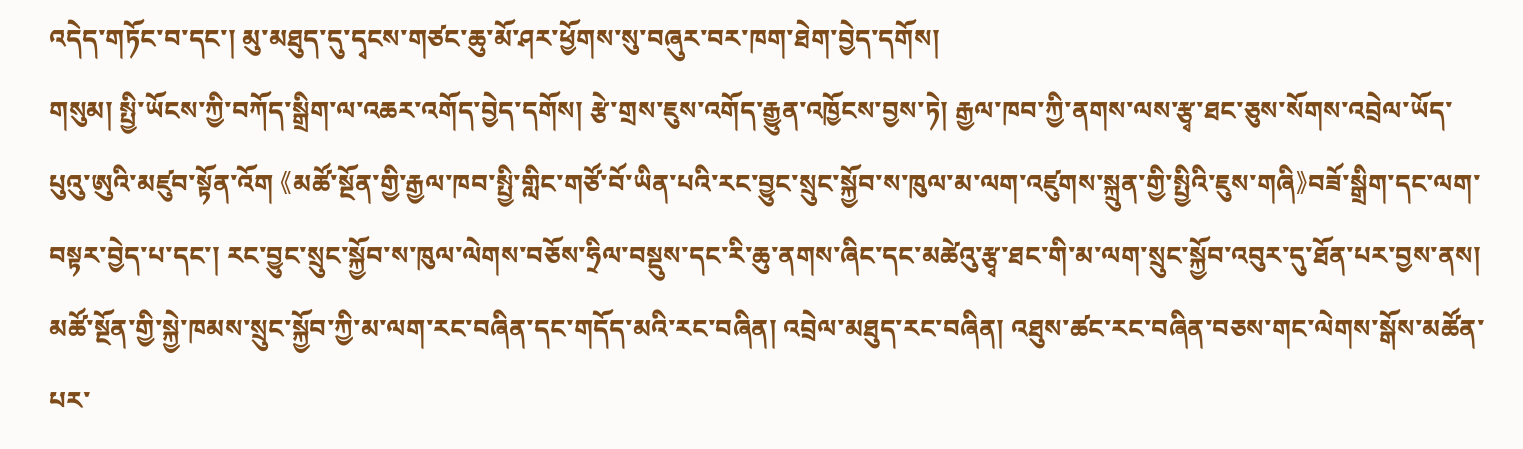འདེད་གཏོང་བ་དང་། མུ་མཐུད་དུ་དྭངས་གཙང་ཆུ་མོ་ཤར་ཕྱོགས་སུ་བཞུར་བར་ཁག་ཐེག་བྱེད་དགོས།
གསུམ། སྤྱི་ཡོངས་ཀྱི་བཀོད་སྒྲིག་ལ་འཆར་འགོད་བྱེད་དགོས། རྩེ་གྲས་ཇུས་འགོད་རྒྱུན་འཁྱོངས་བྱས་ཏེ། རྒྱལ་ཁབ་ཀྱི་ནགས་ལས་རྩྭ་ཐང་ཅུས་སོགས་འབྲེལ་ཡོད་པུའུ་ཨུའི་མཛུབ་སྟོན་འོག 《མཚོ་སྔོན་གྱི་རྒྱལ་ཁབ་སྤྱི་གླིང་གཙོ་བོ་ཡིན་པའི་རང་བྱུང་སྲུང་སྐྱོབ་ས་ཁུལ་མ་ལག་འཛུགས་སྐྲུན་གྱི་སྤྱིའི་ཇུས་གཞི》བཟོ་སྒྲིག་དང་ལག་བསྟར་བྱེད་པ་དང་། རང་བྱུང་སྲུང་སྐྱོབ་ས་ཁུལ་ལེགས་བཅོས་ཧྲིལ་བསྡུས་དང་རི་ཆུ་ནགས་ཞིང་དང་མཚེའུ་རྩྭ་ཐང་གི་མ་ལག་སྲུང་སྐྱོབ་འབུར་དུ་ཐོན་པར་བྱས་ནས། མཚོ་སྔོན་གྱི་སྐྱེ་ཁམས་སྲུང་སྐྱོབ་ཀྱི་མ་ལག་རང་བཞིན་དང་གདོད་མའི་རང་བཞིན། འབྲེལ་མཐུད་རང་བཞིན། འཐུས་ཚང་རང་བཞིན་བཅས་གང་ལེགས་སྒོས་མཚོན་པར་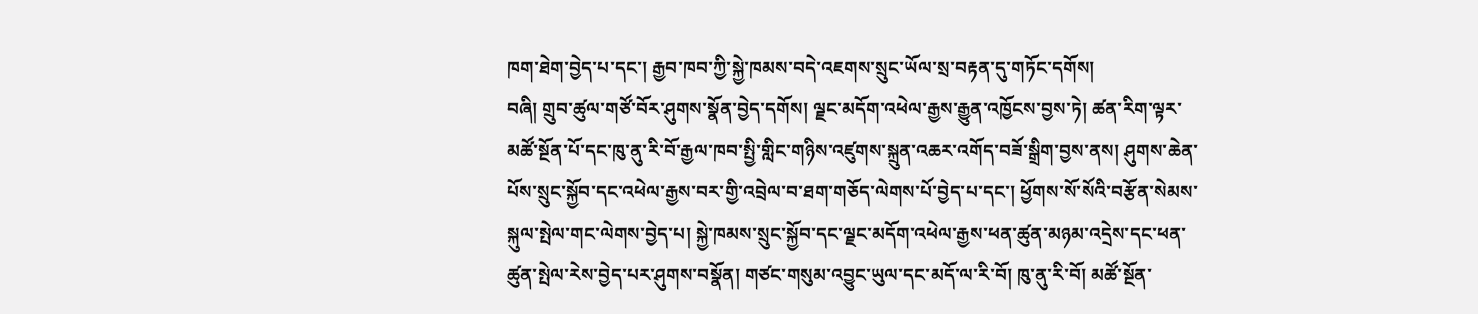ཁག་ཐེག་བྱེད་པ་དང་། རྒྱབ་ཁབ་ཀྱི་སྐྱེ་ཁམས་བདེ་འཇགས་སྲུང་ཡོལ་སྲ་བརྟན་དུ་གཏོང་དགོས།
བཞི། གྲུབ་ཚུལ་གཙོ་བོར་ཤུགས་སྣོན་བྱེད་དགོས། ལྗང་མདོག་འཕེལ་རྒྱས་རྒྱུན་འཁྱོངས་བྱས་ཏེ། ཚན་རིག་ལྟར་མཚོ་སྔོན་པོ་དང་ཁུ་ནུ་རི་བོ་རྒྱལ་ཁབ་སྤྱི་གླིང་གཉིས་འཛུགས་སྐྲུན་འཆར་འགོད་བཟོ་སྒྲིག་བྱས་ནས། ཤུགས་ཆེན་པོས་སྲུང་སྐྱོབ་དང་འཕེལ་རྒྱས་བར་གྱི་འབྲེལ་བ་ཐག་གཅོད་ལེགས་པོ་བྱེད་པ་དང་། ཕྱོགས་སོ་སོའི་བརྩོན་སེམས་སྐུལ་སྤེལ་གང་ལེགས་བྱེད་པ། སྐྱེ་ཁམས་སྲུང་སྐྱོབ་དང་ལྗང་མདོག་འཕེལ་རྒྱས་ཕན་ཚུན་མཉམ་འདྲེས་དང་ཕན་ཚུན་སྤེལ་རེས་བྱེད་པར་ཤུགས་བསྣོན། གཙང་གསུམ་འབྱུང་ཡུལ་དང་མདོ་ལ་རི་བོ། ཁུ་ནུ་རི་བོ། མཚོ་སྔོན་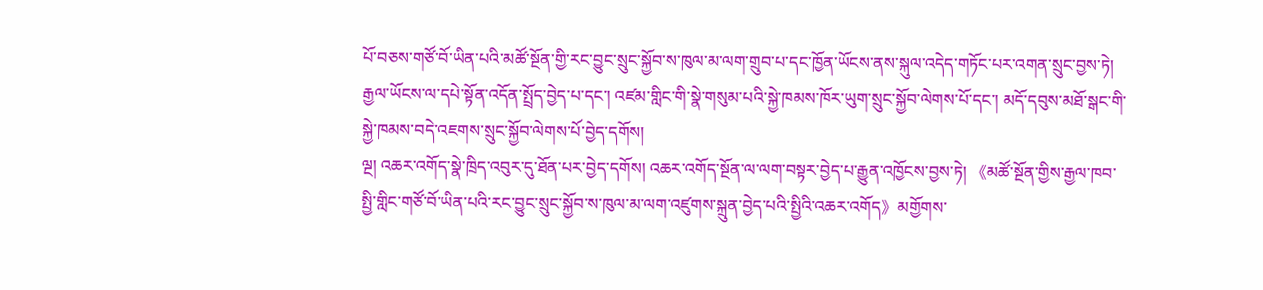པོ་བཅས་གཙོ་བོ་ཡིན་པའི་མཚོ་སྔོན་གྱི་རང་བྱུང་སྲུང་སྐྱོབ་ས་ཁུལ་མ་ལག་གྲུབ་པ་དང་ཁྱོན་ཡོངས་ནས་སྐུལ་འདེད་གཏོང་པར་འགན་སྲུང་བྱས་ཏེ། རྒྱལ་ཡོངས་ལ་དཔེ་སྟོན་འདོན་སྤྲོད་བྱེད་པ་དང་། འཛམ་གླིང་གི་སྣེ་གསུམ་པའི་སྐྱེ་ཁམས་ཁོར་ཡུག་སྲུང་སྐྱོབ་ལེགས་པོ་དང་། མདོ་དབུས་མཐོ་སྒང་གི་སྐྱེ་ཁམས་བདེ་འཇགས་སྲུང་སྐྱོབ་ལེགས་པོ་བྱེད་དགོས།
ལྔ། འཆར་འགོད་སྣེ་ཁྲིད་འབུར་དུ་ཐོན་པར་བྱེད་དགོས། འཆར་འགོད་སྔོན་ལ་ལག་བསྟར་བྱེད་པ་རྒྱུན་འཁྱོངས་བྱས་ཏེ། 《མཚོ་སྔོན་གྱིས་རྒྱལ་ཁབ་སྤྱི་གླིང་གཙོ་བོ་ཡིན་པའི་རང་བྱུང་སྲུང་སྐྱོབ་ས་ཁུལ་མ་ལག་འཛུགས་སྐྲུན་བྱེད་པའི་སྤྱིའི་འཆར་འགོད》མགྱོགས་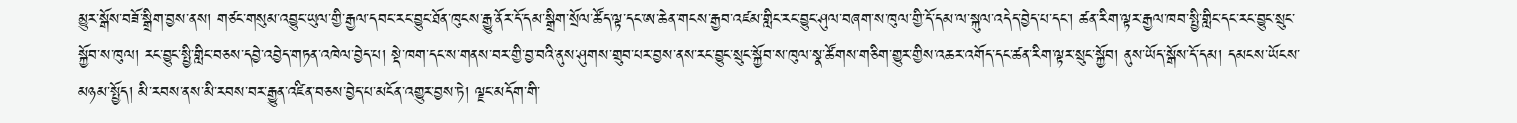མྱུར་སྒོས་བཟོ་སྒྲིག་བྱས་ནས། གཙང་གསུམ་འབྱུང་ཡུལ་གྱི་རྒྱལ་དབང་རང་བྱུང་ཐོན་ཁུངས་རྒྱུ་ནོར་དོ་དམ་སྒྲིག་སྲོལ་ཚོད་ལྟ་དང་ཨ་ཆེན་གངས་རྒྱབ་འཛམ་གླིང་རང་བྱུང་ཤུལ་བཞག་ས་ཁུལ་གྱི་དོ་དམ་ལ་སྐུལ་འདེད་བྱེད་པ་དང་། ཚན་རིག་ལྟར་རྒྱལ་ཁབ་སྤྱི་གླིང་དང་རང་བྱུང་སྲུང་སྐྱོབ་ས་ཁུལ། རང་བྱུང་སྤྱི་གླིང་བཅས་དབྱེ་འབྱེད་གཏན་འཁེལ་བྱེད་པ། སྡེ་ཁག་དང་ས་གནས་བར་གྱི་བྱ་བའི་ནུས་ཤུགས་གྲུབ་པར་བྱས་ནས་རང་བྱུང་སྲུང་སྐྱོབ་ས་ཁུལ་སྣ་ཚོགས་གཅིག་གྱུར་གྱིས་འཆར་འགོད་དང་ཚན་རིག་ལྟར་སྲུང་སྐྱོབ། ནུས་ཡོད་སྒོས་དོ་དམ། དམངས་ཡོངས་མཉམ་སྤྱོད། མི་རབས་ནས་མི་རབས་བར་རྒྱུན་འཛིན་བཅས་བྱེད་པ་མངོན་འགྱུར་བྱས་ཏེ། ལྗང་མདོག་གི་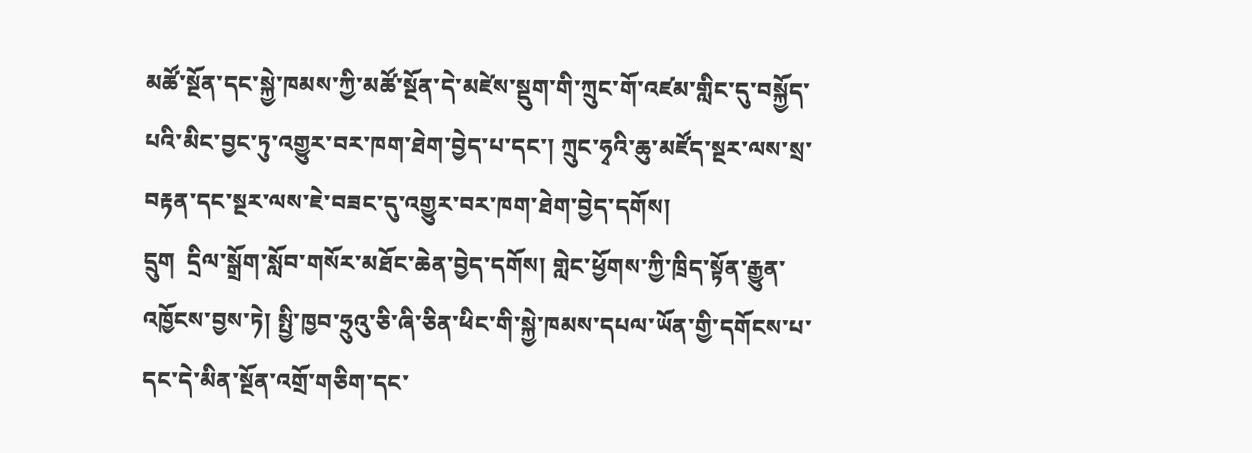མཚོ་སྔོན་དང་སྐྱེ་ཁམས་ཀྱི་མཚོ་སྔོན་དེ་མཛེས་སྡུག་གི་ཀྲུང་གོ་འཛམ་གླིང་དུ་བསྐྱོད་པའི་མིང་བྱང་ཏུ་འགྱུར་བར་ཁག་ཐེག་བྱེད་པ་དང་། ཀྲུང་ཧྭའི་ཆུ་མཛོད་སྔར་ལས་སྲ་བརྟན་དང་སྔར་ལས་ཇེ་བཟང་དུ་འགྱུར་བར་ཁག་ཐེག་བྱེད་དགོས།
དྲུག  དྲིལ་སྒྲོག་སློབ་གསོར་མཐོང་ཆེན་བྱེད་དགོས། གླེང་ཕྱོགས་ཀྱི་ཁྲིད་སྟོན་རྒྱུན་འཁྱོངས་བྱས་ཏེ། སྤྱི་ཁྱབ་ཧྲུའུ་ཅི་ཞི་ཅིན་ཕིང་གི་སྐྱེ་ཁམས་དཔལ་ཡོན་གྱི་དགོངས་པ་དང་དེ་མིན་སྔོན་འགྲོ་གཅིག་དང་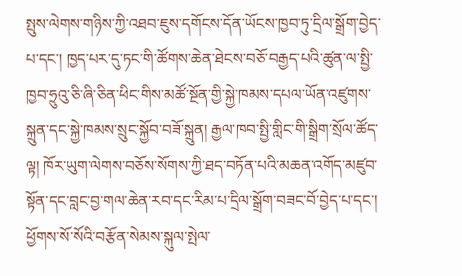སྤུས་ལེགས་གཉིས་ཀྱི་འཐབ་ཇུས་དགོངས་དོན་ཡོངས་ཁྱབ་ཏུ་དྲིལ་སྒྲོག་བྱེད་པ་དང་། ཁྱད་པར་དུ་ཏང་གི་ཚོགས་ཆེན་ཐེངས་བཅོ་བརྒྱད་པའི་ཚུན་ལ་སྤྱི་ཁྱབ་ཧྲུའུ་ཅི་ཞི་ཅིན་ཕིང་གིས་མཚོ་སྔོན་གྱི་སྐྱེ་ཁམས་དཔལ་ཡོན་འཛུགས་སྐྲུན་དང་སྐྱེ་ཁམས་སྲུང་སྐྱོབ་བཟོ་སྐྲུན། རྒྱལ་ཁབ་སྤྱི་གླིང་གི་སྒྲིག་སྲོལ་ཚོད་ལྟ། ཁོར་ཡུག་ལེགས་བཅོས་སོགས་ཀྱི་ཐད་བཏོན་པའི་མཆན་འགོད་མཛུབ་སྟོན་དང་བླང་བྱ་གལ་ཆེན་རབ་དང་རིམ་པ་དྲིལ་སྒྲོག་བཟང་བོ་བྱེད་པ་དང་། ཕྱོགས་སོ་སོའི་བརྩོན་སེམས་སྐུལ་སྤེལ་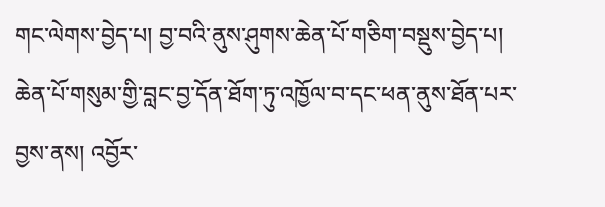གང་ལེགས་བྱེད་པ། བྱ་བའི་ནུས་ཤུགས་ཆེན་པོ་གཅིག་བསྡུས་བྱེད་པ། ཆེན་པོ་གསུམ་གྱི་བླང་བྱ་དོན་ཐོག་ཏུ་འཁྱོལ་བ་དང་ཕན་ནུས་ཐོན་པར་བྱས་ནས། འབྱོར་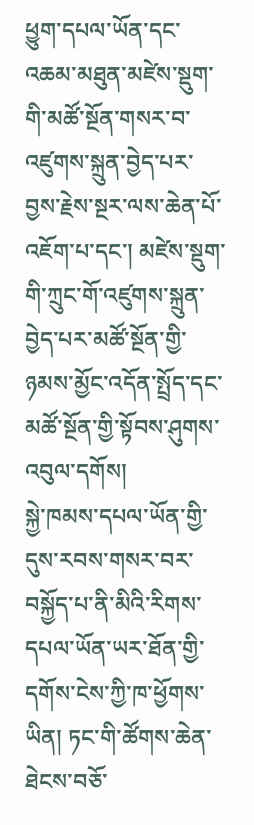ཕྱུག་དཔལ་ཡོན་དང་འཆམ་མཐུན་མཛེས་སྡུག་གི་མཚོ་སྔོན་གསར་བ་འཛུགས་སྐྲུན་བྱེད་པར་བྱས་རྗེས་སྔར་ལས་ཆེན་པོ་འཇོག་པ་དང་། མཛེས་སྡུག་གི་ཀྲུང་གོ་འཛུགས་སྐྲུན་བྱེད་པར་མཚོ་སྔོན་གྱི་ཉམས་མྱོང་འདོན་སྤྲོད་དང་མཚོ་སྔོན་གྱི་སྟོབས་ཤུགས་འབུལ་དགོས།
སྐྱེ་ཁམས་དཔལ་ཡོན་གྱི་དུས་རབས་གསར་བར་བསྐྱོད་པ་ནི་མིའི་རིགས་དཔལ་ཡོན་ཡར་ཐོན་གྱི་དགོས་ངེས་ཀྱི་ཁ་ཕྱོགས་ཡིན། ཏང་གི་ཚོགས་ཆེན་ཐེངས་བཅོ་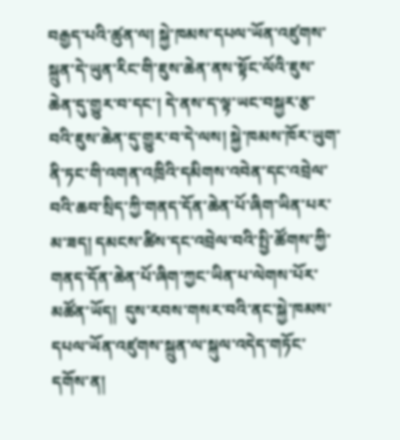བརྒྱད་པའི་ཚུན་ལ། སྐྱེ་ཁམས་དཔལ་ཡོན་འཛུགས་སྐྲུན་དེ་ཡུན་རིང་གི་ཇུས་ཆེན་ནས་སྟོང་ལོའི་ཇུས་ཆེན་དུ་གྱུར་བ་དང་། དེ་ནས་ད་ལྟ་ཡང་བསྐྱར་རྩ་བའི་ཇུས་ཆེན་དུ་གྱུར་བ་དེ་ལས། སྐྱེ་ཁམས་ཁོར་ཡུག་ནི་ཏང་གི་འགན་འཁྲིའི་དམིགས་འབེན་དང་འབྲེལ་བའི་ཆབ་སྲིད་ཀྱི་གནད་དོན་ཆེན་པོ་ཞིག་ཡིན་པར་མ་ཟད། དམངས་ཚིས་དང་འབྲེལ་བའི་སྤྱི་ཚོགས་ཀྱི་གནད་དོན་ཆེན་པོ་ཞིག་ཀྱང་ཡིན་པ་ལེགས་པོར་མཚོན་ཡོད།  དུས་རབས་གསར་བའི་ནང་སྐྱེ་ཁམས་དཔལ་ཡོན་འཛུགས་སྐྲུན་ལ་སྐུལ་འདེད་གཏོང་དགོས་ན།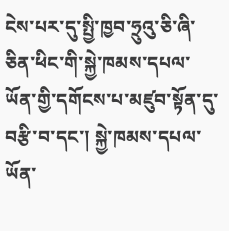ངེས་པར་དུ་སྤྱི་ཁྱབ་ཧྲུའུ་ཅི་ཞི་ཅིན་ཕིང་གི་སྐྱེ་ཁམས་དཔལ་ཡོན་གྱི་དགོངས་པ་མཛུབ་སྟོན་དུ་བརྩི་བ་དང་། སྐྱེ་ཁམས་དཔལ་ཡོན་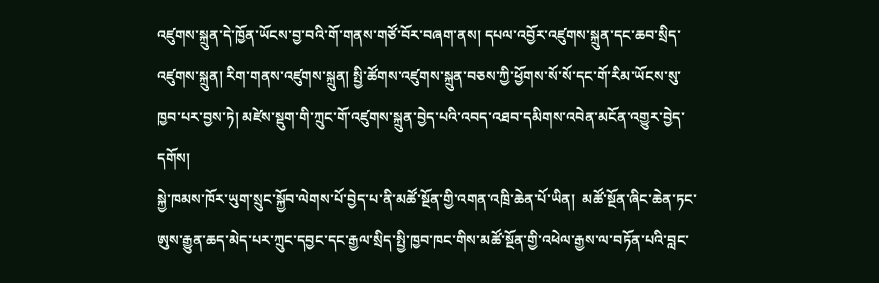འཛུགས་སྐྲུན་དེ་ཁྱོན་ཡོངས་བྱ་བའི་གོ་གནས་གཙོ་བོར་བཞག་ནས། དཔལ་འབྱོར་འཛུགས་སྐྲུན་དང་ཆབ་སྲིད་འཛུགས་སྐྲུན། རིག་གནས་འཛུགས་སྐྲུན། སྤྱི་ཚོགས་འཛུགས་སྐྲུན་བཅས་ཀྱི་ཕྱོགས་སོ་སོ་དང་གོ་རིམ་ཡོངས་སུ་ཁྱབ་པར་བྱས་ཏེ། མཛེས་སྡུག་གི་ཀྲུང་གོ་འཛུགས་སྐྲུན་བྱེད་པའི་འབད་འཐབ་དམིགས་འབེན་མངོན་འགྱུར་བྱེད་དགོས།
སྐྱེ་ཁམས་ཁོར་ཡུག་སྲུང་སྐྱོབ་ལེགས་པོ་བྱེད་པ་ནི་མཚོ་སྔོན་གྱི་འགན་འཁྲི་ཆེན་པོ་ཡིན།  མཚོ་སྔོན་ཞིང་ཆེན་ཏང་ཨུས་རྒྱུན་ཆད་མེད་པར་ཀྲུང་དབྱང་དང་རྒྱལ་སྲིད་སྤྱི་ཁྱབ་ཁང་གིས་མཚོ་སྔོན་གྱི་འཕེལ་རྒྱས་ལ་བཏོན་པའི་བླང་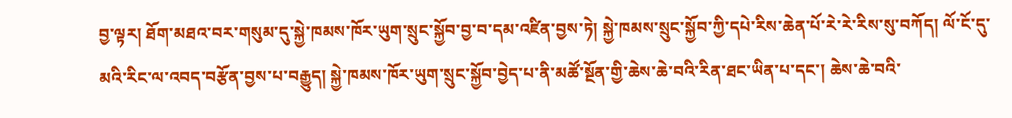བྱ་ལྟར། ཐོག་མཐའ་བར་གསུམ་དུ་སྐྱེ་ཁམས་ཁོར་ཡུག་སྲུང་སྐྱོབ་བྱ་བ་དམ་འཛིན་བྱས་ཏེ། སྐྱེ་ཁམས་སྲུང་སྐྱོབ་ཀྱི་དཔེ་རིས་ཆེན་པོ་རེ་རེ་རིས་སུ་བཀོད། ལོ་ངོ་དུ་མའི་རིང་ལ་འབད་བརྩོན་བྱས་པ་བརྒྱུད། སྐྱེ་ཁམས་ཁོར་ཡུག་སྲུང་སྐྱོབ་བྱེད་པ་ནི་མཚོ་སྔོན་གྱི་ཆེས་ཆེ་བའི་རིན་ཐང་ཡིན་པ་དང་། ཆེས་ཆེ་བའི་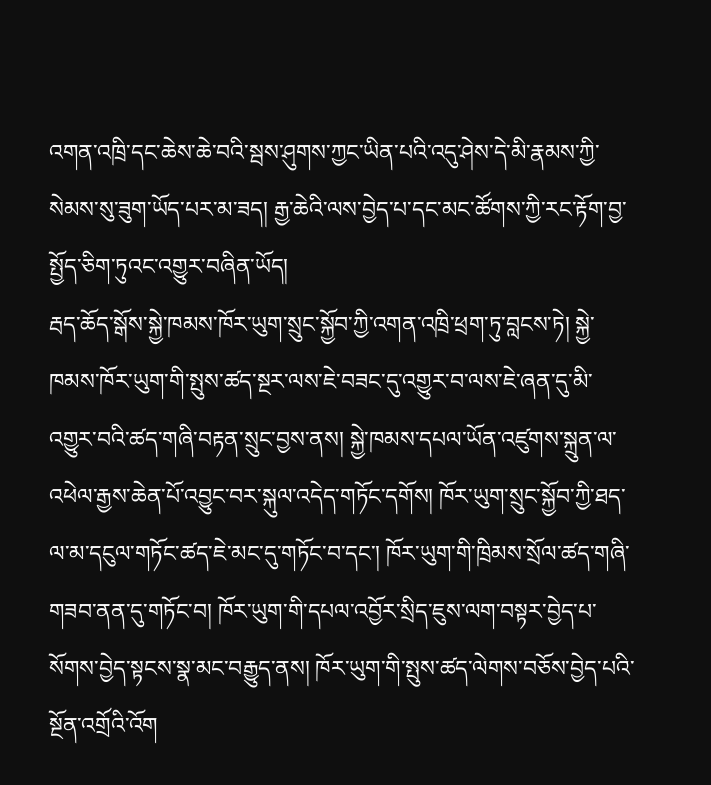འགན་འཁྲི་དང་ཆེས་ཆེ་བའི་སྦས་ཤུགས་ཀྱང་ཡིན་པའི་འདུ་ཤེས་དེ་མི་རྣམས་ཀྱི་སེམས་སུ་ཟུག་ཡོད་པར་མ་ཟད། རྒྱ་ཆེའི་ལས་བྱེད་པ་དང་མང་ཚོགས་ཀྱི་རང་རྟོག་བྱ་སྤྱོད་ཅིག་ཏུའང་འགྱུར་བཞིན་ཡོད།
རྦད་ཆོད་སྒོས་སྐྱེ་ཁམས་ཁོར་ཡུག་སྲུང་སྐྱོབ་ཀྱི་འགན་འཁྲི་ཕྲག་ཏུ་བླངས་ཏེ། སྐྱེ་ཁམས་ཁོར་ཡུག་གི་སྤུས་ཚད་སྔར་ལས་ཇེ་བཟང་དུ་འགྱུར་བ་ལས་ཇེ་ཞན་དུ་མི་འགྱུར་བའི་ཚད་གཞི་བརྟན་སྲུང་བྱས་ནས། སྐྱེ་ཁམས་དཔལ་ཡོན་འཛུགས་སྐྲུན་ལ་འཕེལ་རྒྱས་ཆེན་པོ་འབྱུང་བར་སྐུལ་འདེད་གཏོང་དགོས། ཁོར་ཡུག་སྲུང་སྐྱོབ་ཀྱི་ཐད་ལ་མ་དངུལ་གཏོང་ཚད་ཇེ་མང་དུ་གཏོང་བ་དང་། ཁོར་ཡུག་གི་ཁྲིམས་སྲོལ་ཚད་གཞི་གཟབ་ནན་དུ་གཏོང་བ། ཁོར་ཡུག་གི་དཔལ་འབྱོར་སྲིད་ཇུས་ལག་བསྟར་བྱེད་པ་སོགས་བྱེད་སྟངས་སྣ་མང་བརྒྱུད་ནས། ཁོར་ཡུག་གི་སྤུས་ཚད་ལེགས་བཅོས་བྱེད་པའི་སྔོན་འགྲོའི་འོག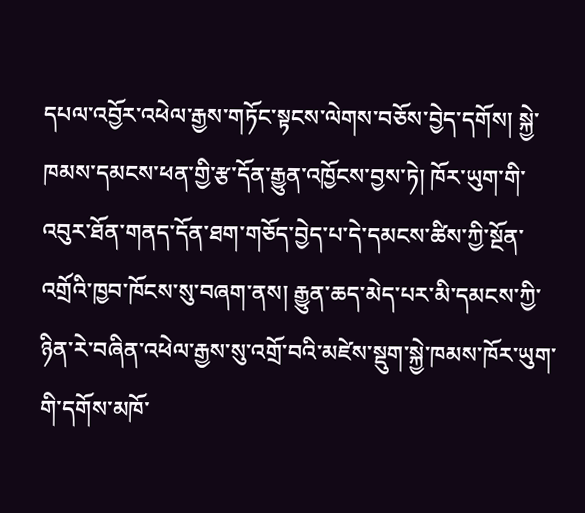དཔལ་འབྱོར་འཕེལ་རྒྱས་གཏོང་སྟངས་ལེགས་བཅོས་བྱེད་དགོས། སྐྱེ་ཁམས་དམངས་ཕན་གྱི་རྩ་དོན་རྒྱུན་འཁྱོངས་བྱས་ཏེ། ཁོར་ཡུག་གི་འབུར་ཐོན་གནད་དོན་ཐག་གཅོད་བྱེད་པ་དེ་དམངས་ཚིས་ཀྱི་སྔོན་འགྲོའི་ཁྱབ་ཁོངས་སུ་བཞག་ནས། རྒྱུན་ཆད་མེད་པར་མི་དམངས་ཀྱི་ཉིན་རེ་བཞིན་འཕེལ་རྒྱས་སུ་འགྲོ་བའི་མཛེས་སྡུག་སྐྱེ་ཁམས་ཁོར་ཡུག་གི་དགོས་མཁོ་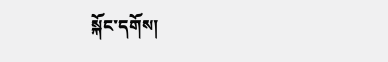སྐོང་དགོས།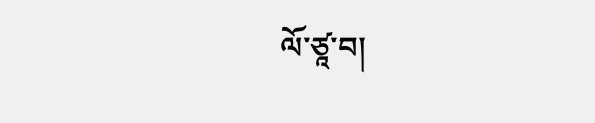ལོ་ཙཱ་བ།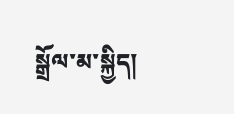སྒྲོལ་མ་སྐྱིད།